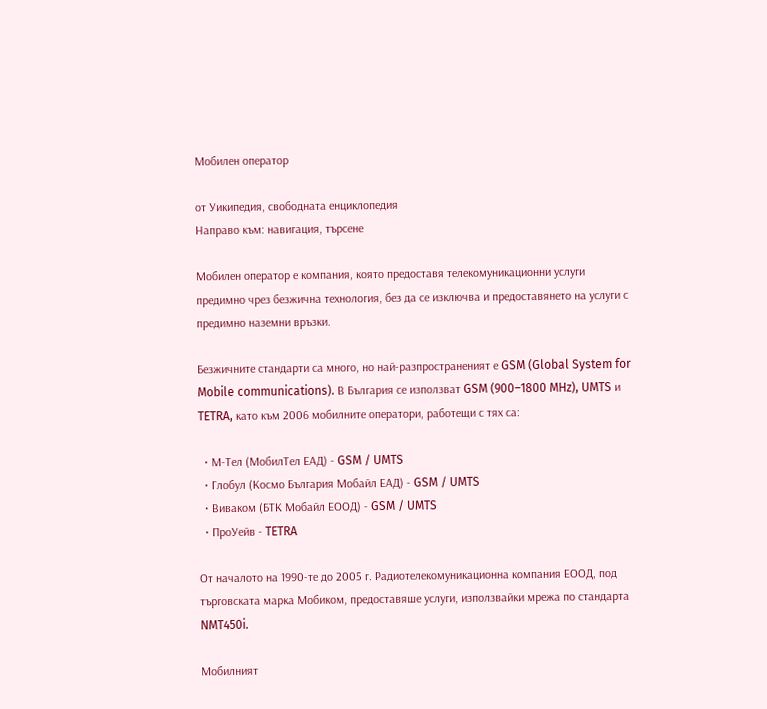Мобилен оператор

от Уикипедия, свободната енциклопедия
Направо към: навигация, търсене

Мобилен оператор е компания, която предоставя телекомуникационни услуги предимно чрез безжична технология, без да се изключва и предоставянето на услуги с предимно наземни връзки.

Безжичните стандарти са много, но най-разпространеният е GSM (Global System for Mobile communications). В България се използват GSM (900–1800 MHz), UMTS и TETRA, като към 2006 мобилните оператори, работещи с тях са:

  • М-Тел (МобилТел ЕАД) - GSM / UMTS
  • Глобул (Космо България Мобайл ЕАД) - GSM / UMTS
  • Виваком (БТК Мобайл ЕООД) - GSM / UMTS
  • ПроУейв - TETRA

От началото на 1990-те до 2005 г. Радиотелекомуникационна компания ЕООД, под търговската марка Мобиком, предоставяше услуги, използвайки мрежа по стандарта NMT450i.

Мобилният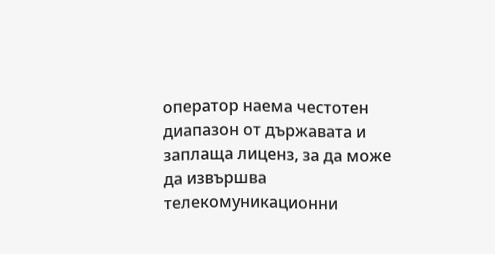оператор наема честотен диапазон от държавата и заплаща лиценз, за да може да извършва телекомуникационни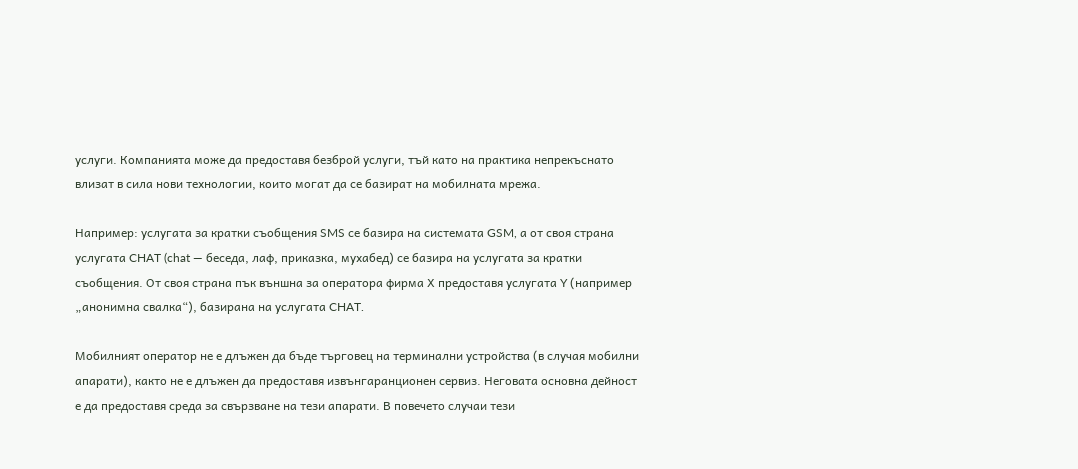услуги. Компанията може да предоставя безброй услуги, тъй като на практика непрекъснато влизат в сила нови технологии, които могат да се базират на мобилната мрежа.

Например: услугата за кратки съобщения SMS се базира на системата GSM, а от своя страна услугата CHAT (chat — беседа, лаф, приказка, мухабед) се базира на услугата за кратки съобщения. От своя страна пък външна за оператора фирма Х предоставя услугата Y (например „анонимна свалка“), базирана на услугата CHAT.

Мобилният оператор не е длъжен да бъде търговец на терминални устройства (в случая мобилни апарати), както не е длъжен да предоставя извънгаранционен сервиз. Неговата основна дейност е да предоставя среда за свързване на тези апарати. В повечето случаи тези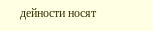дейности носят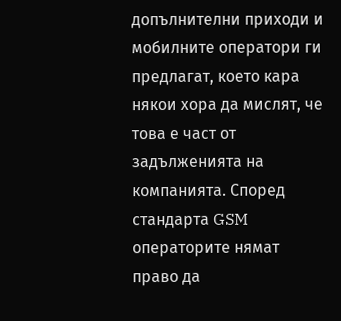допълнителни приходи и мобилните оператори ги предлагат, което кара някои хора да мислят, че това е част от задълженията на компанията. Според стандарта GSM операторите нямат право да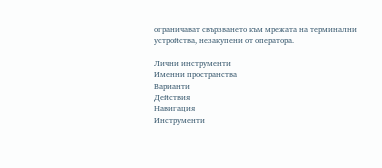ограничават свързването към мрежата на терминални устройства, незакупени от оператора.

Лични инструменти
Именни пространства
Варианти
Действия
Навигация
Инструменти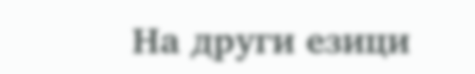На други езици